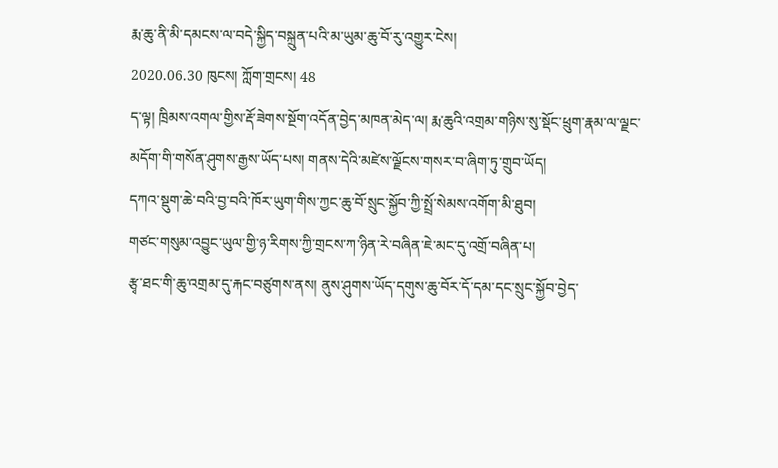རྨ་ཆུ་ནི་མི་དམངས་ལ་བདེ་སྐྱིད་བསྐྲུན་པའི་མ་ཡུམ་ཆུ་བོ་རུ་འགྱུར་ངེས།
2020.06.30 ཁུངས། ཀློག་གྲངས། 48
ད་ལྟ། ཁྲིམས་འགལ་གྱིས་རྡོ་ཟེགས་སྔོག་འདོན་བྱེད་མཁན་མེད་ལ། རྨ་ཆུའི་འགྲམ་གཉིས་སུ་སྡོང་ཕྲུག་རྣམ་ལ་ལྗང་མདོག་གི་གསོན་ཤུགས་རྒྱས་ཡོད་པས། གནས་དེའི་མཛེས་ལྗོངས་གསར་བ་ཞིག་ཏུ་གྲུབ་ཡོད།
དཀའ་སྡུག་ཆེ་བའི་བྱ་བའི་ཁོར་ཡུག་གིས་ཀྱང་ཆུ་བོ་སྲུང་སྐྱོབ་ཀྱི་སྤྲོ་སེམས་འགོག་མི་ཐུབ།
གཙང་གསུམ་འབྱུང་ཡུལ་གྱི་ཉ་རིགས་ཀྱི་གྲངས་ཀ་ཉིན་རེ་བཞིན་ཇེ་མང་དུ་འགྲོ་བཞིན་པ།
རྩྭ་ཐང་གི་ཆུ་འགྲམ་དུ་རྐང་བཙུགས་ནས། ནུས་ཤུགས་ཡོད་དགུས་ཆུ་བོར་དོ་དམ་དང་སྲུང་སྐྱོབ་བྱེད་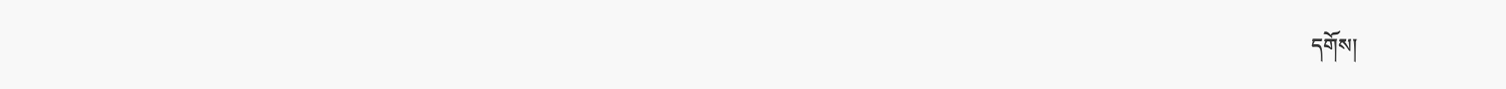དགོས།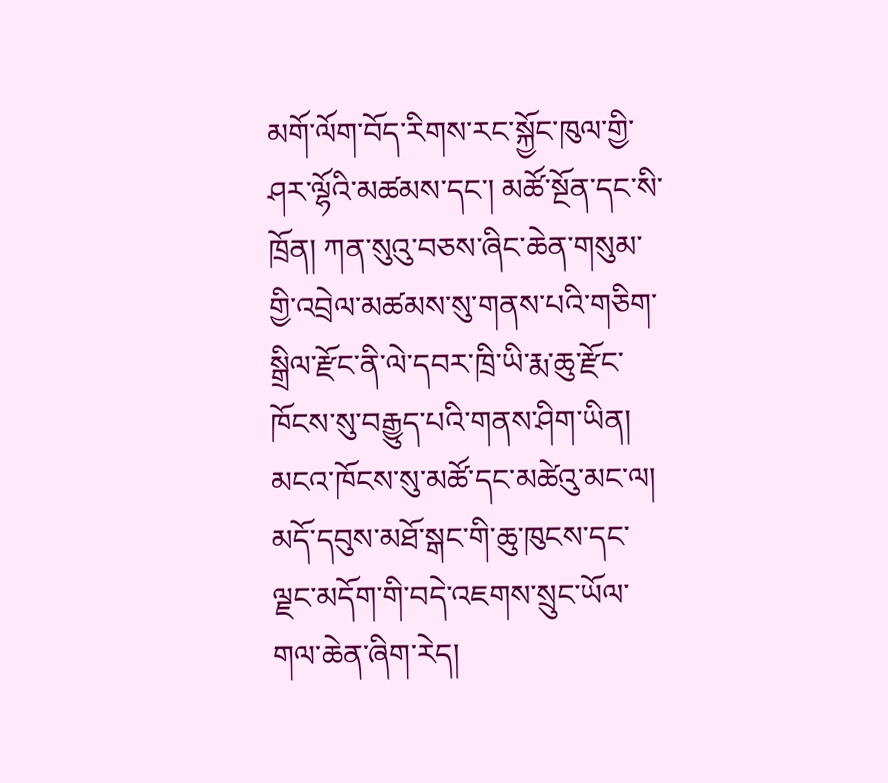མགོ་ལོག་བོད་རིགས་རང་སྐྱོང་ཁུལ་གྱི་ཤར་ལྷོའི་མཚམས་དང་། མཚོ་སྔོན་དང་སི་ཁྲོན། ཀན་སུའུ་བཅས་ཞིང་ཆེན་གསུམ་གྱི་འབྲེལ་མཚམས་སུ་གནས་པའི་གཅིག་སྒྲིལ་རྫོང་ནི་ལེ་དབར་ཁྲི་ཡི་རྨ་ཆུ་རྫོང་ཁོངས་སུ་བརྒྱུད་པའི་གནས་ཤིག་ཡིན། མངའ་ཁོངས་སུ་མཚོ་དང་མཚེའུ་མང་ལ། མདོ་དབུས་མཐོ་སྒང་གི་ཆུ་ཁུངས་དང་ལྗང་མདོག་གི་བདེ་འཇགས་སྲུང་ཡོལ་གལ་ཆེན་ཞིག་རེད།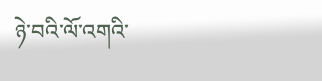ཉེ་བའི་ལོ་འགའི་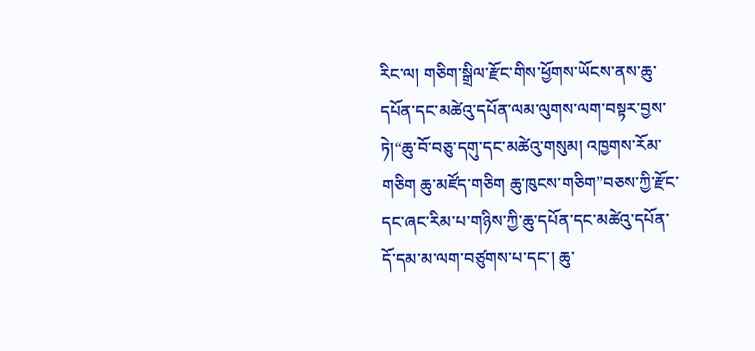རིང་ལ། གཅིག་སྒྲིལ་རྫོང་གིས་ཕྱོགས་ཡོངས་ནས་ཆུ་དཔོན་དང་མཚེའུ་དཔོན་ལམ་ལུགས་ལག་བསྟར་བྱས་ཏེ།“ཆུ་བོ་བཅུ་དགུ་དང་མཚེའུ་གསུམ། འཁྱགས་རོམ་གཅིག ཆུ་མཛོད་གཅིག ཆུ་ཁུངས་གཅིག”བཅས་ཀྱི་རྫོང་དང་ཞང་རིམ་པ་གཉིས་ཀྱི་ཆུ་དཔོན་དང་མཚེའུ་དཔོན་དོ་དམ་མ་ལག་བཙུགས་པ་དང་། ཆུ་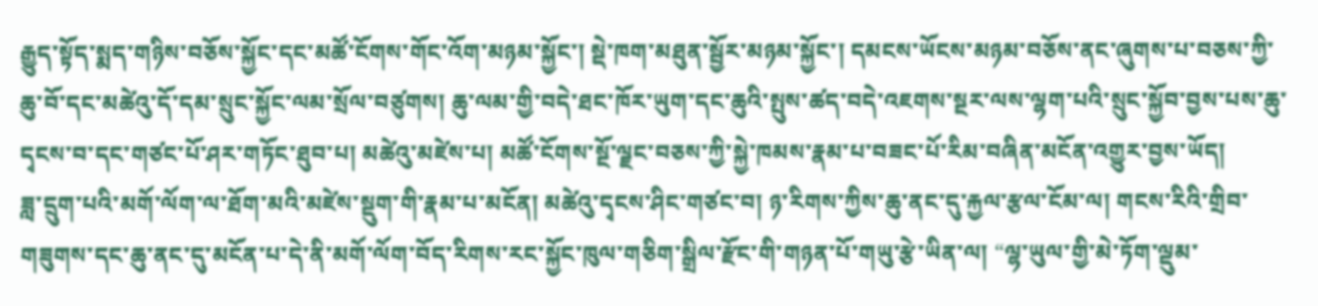རྒྱུད་སྟོད་སྨད་གཉིས་བཅོས་སྐྱོང་དང་མཚོ་ངོགས་གོང་འོག་མཉམ་སྐྱོང་། སྡེ་ཁག་མཐུན་སྦྱོར་མཉམ་སྐྱོང་། དམངས་ཡོངས་མཉམ་བཅོས་ནང་ཞུགས་པ་བཅས་ཀྱི་ཆུ་བོ་དང་མཚེའུ་དོ་དམ་སྲུང་སྐྱོང་ལམ་སྲོལ་བཙུགས། ཆུ་ལམ་གྱི་བདེ་ཐང་ཁོར་ཡུག་དང་ཆུའི་སྤུས་ཚད་བདེ་འཇགས་སྔར་ལས་ལྷག་པའི་སྲུང་སྐྱོབ་བྱས་པས་ཆུ་དྭངས་བ་དང་གཙང་པོ་ཤར་གཏོང་ཐུབ་པ། མཚེའུ་མཛེས་པ། མཚོ་ངོགས་སྔོ་ལྗང་བཅས་ཀྱི་སྐྱེ་ཁམས་རྣམ་པ་བཟང་པོ་རིམ་བཞིན་མངོན་འགྱུར་བྱས་ཡོད།
ཟླ་དྲུག་པའི་མགོ་ལོག་ལ་ཐོག་མའི་མཛེས་སྡུག་གི་རྣམ་པ་མངོན། མཚེའུ་དྭངས་ཤིང་གཙང་བ། ཉ་རིགས་ཀྱིས་ཆུ་ནང་དུ་རྐྱལ་རྩལ་ངོམ་ལ། གངས་རིའི་གྲིབ་གཟུགས་དང་ཆུ་ནང་དུ་མངོན་པ་དེ་ནི་མགོ་ལོག་བོད་རིགས་རང་སྐྱོང་ཁུལ་གཅིག་སྒྲིལ་རྫོང་གི་གཉན་པོ་གཡུ་རྩེ་ཡིན་ལ། “ལྷ་ཡུལ་གྱི་མེ་ཏོག་ལྡུམ་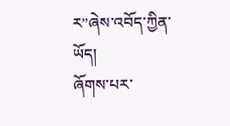ར”ཞེས་འབོད་ཀྱིན་ཡོད།
ཞོགས་པར་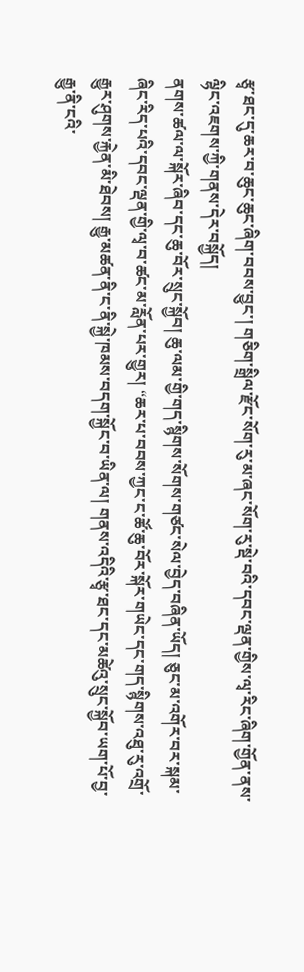རྩྭ་ཐང་དུ་ཆར་བ་ཆུང་ཆུང་ཞིག་བབས་བྱུང་། གཅིག་སྒྲིལ་རྫོང་སོག་རུ་མ་ཞང་སོག་རུ་སྡེ་བའི་དབང་ལྡན་གྱིས་ལྭ་རིང་ཞིག་གྱོན་ནས་ལྷིང་འཇགས་ཀྱི་གནས་དེར་བསྐྱོད།
ནགས་ཚལ་ལ་སྐོར་ཞིབ་དང་ཆུ་བོར་སྲུང་སྐྱོབ། ཆུ་ལམ་གྱི་གད་སྙིགས་སོགས་གཙང་སེལ་བྱེད་བཞིན་ཡོད། ཅུང་མ་འགོར་བར་སྐམ་ཞིང་རིད་པའི་དབང་ལྡན་གྱི་ལྭ་བ་ཚང་མ་རློན་པར་གྱུར། “ཆར་པ་བབས་ཀྱང་ང་ཚོ་ཆུ་བོར་སྐོར་གཡེང་དང་གད་སྙིགས་འཐུ་རུ་འགྲོ་རྒྱུར་ཤུགས་རྐྱེན་མི་ཐེབས། རྒྱུ་མཚན་ནི་ང་ནི་སྐྱེ་ཁམས་བདག་སྐྱོང་བ་ཡིན་ལ། གནས་འདིའི་རྩྭ་ཐང་དང་མཚེའུ་སྲུང་སྐྱོབ་ཡག་པོ་བྱ་རྒྱུ་ནི་ངའི་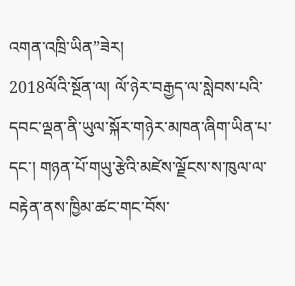འགན་འཁྲི་ཡིན”ཟེར།
2018ལོའི་སྔོན་ལ། ལོ་ཉེར་བརྒྱད་ལ་སླེབས་པའི་དབང་ལྡན་ནི་ཡུལ་སྐོར་གཉེར་མཁན་ཞིག་ཡིན་པ་དང་། གཉན་པོ་གཡུ་རྩེའི་མཛེས་ལྗོངས་ས་ཁུལ་ལ་བརྟེན་ནས་ཁྱིམ་ཚང་གང་བོས་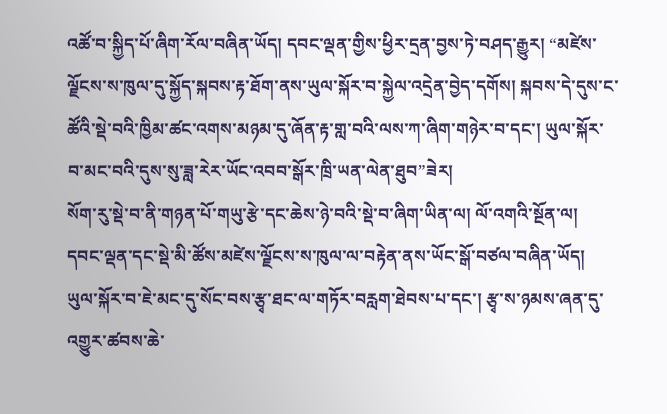འཚོ་བ་སྐྱིད་པོ་ཞིག་རོལ་བཞིན་ཡོད། དབང་ལྡན་གྱིས་ཕྱིར་དྲན་བྱས་ཏེ་བཤད་རྒྱུར། “མཛེས་ལྗོངས་ས་ཁུལ་དུ་སྐྱོད་སྐབས་རྟ་ཐོག་ནས་ཡུལ་སྐོར་བ་སྐྱེལ་འདྲེན་བྱེད་དགོས། སྐབས་དེ་དུས་ང་ཚོའི་སྡེ་བའི་ཁྱིམ་ཚང་འགས་མཉམ་དུ་ཞོན་རྟ་གླ་བའི་ལས་ཀ་ཞིག་གཉེར་བ་དང་། ཡུལ་སྐོར་བ་མང་བའི་དུས་སུ་ཟླ་རེར་ཡོང་འབབ་སྒོར་ཁྲི་ཡན་ལེན་ཐུབ”ཟེར།
སོག་རུ་སྡེ་བ་ནི་གཉན་པོ་གཡུ་རྩེ་དང་ཆེས་ཉེ་བའི་སྡེ་བ་ཞིག་ཡིན་ལ། ལོ་འགའི་སྔོན་ལ། དབང་ལྡན་དང་སྡེ་མི་ཚོས་མཛེས་ལྗོངས་ས་ཁུལ་ལ་བརྟེན་ནས་ཡོང་སྒོ་བཙལ་བཞིན་ཡོད། ཡུལ་སྐོར་བ་ཇེ་མང་དུ་སོང་བས་རྩྭ་ཐང་ལ་གཏོར་བརླག་ཐེབས་པ་དང་། རྩྭ་ས་ཉམས་ཞན་དུ་འགྱུར་ཚབས་ཆེ་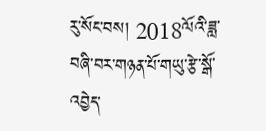རུ་སོང་བས། 2018ལོའི་ཟླ་བཞི་བར་གཉན་པོ་གཡུ་རྩེ་སྒོ་འབྱེད་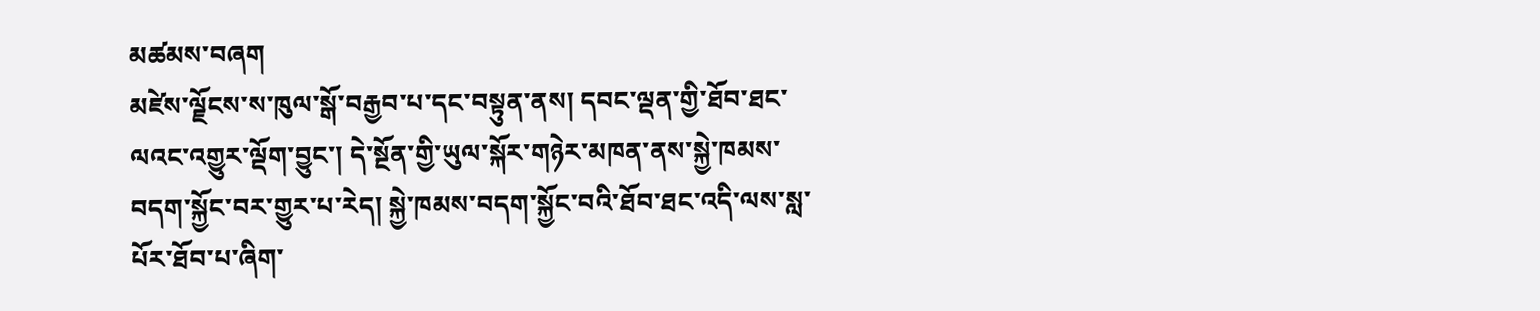མཚམས་བཞག
མཛེས་ལྗོངས་ས་ཁུལ་སྒོ་བརྒྱབ་པ་དང་བསྟུན་ནས། དབང་ལྡན་གྱི་ཐོབ་ཐང་ལའང་འགྱུར་ལྡོག་བྱུང་། དེ་སྔོན་གྱི་ཡུལ་སྐོར་གཉེར་མཁན་ནས་སྐྱེ་ཁམས་བདག་སྐྱོང་བར་གྱུར་པ་རེད། སྐྱེ་ཁམས་བདག་སྐྱོང་བའི་ཐོབ་ཐང་འདི་ལས་སླ་པོར་ཐོབ་པ་ཞིག་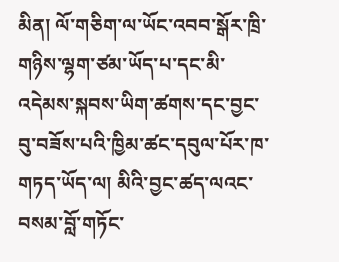མིན། ལོ་གཅིག་ལ་ཡོང་འབབ་སྒོར་ཁྲི་གཉིས་ལྷག་ཙམ་ཡོད་པ་དང་མི་འདེམས་སྐབས་ཡིག་ཚགས་དང་བྱང་བུ་བཟོས་པའི་ཁྱིམ་ཚང་དབུལ་པོར་ཁ་གཏད་ཡོད་ལ། མིའི་བྱང་ཚད་ལའང་བསམ་བློ་གཏོང་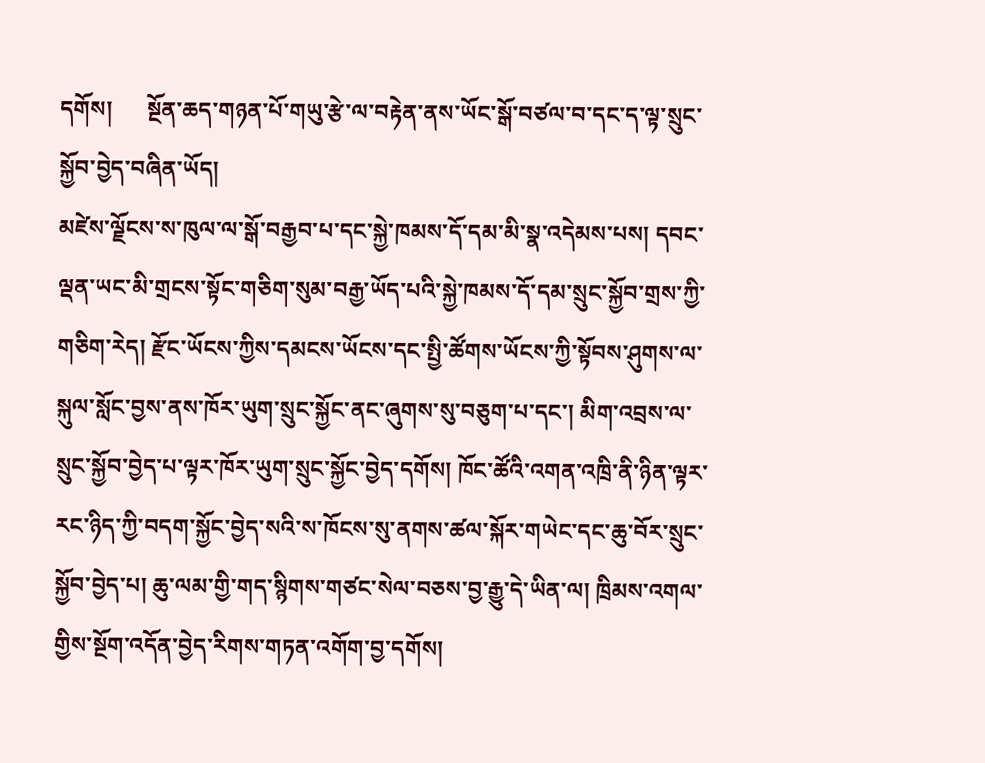དགོས།      སྔོན་ཆད་གཉན་པོ་གཡུ་རྩེ་ལ་བརྟེན་ནས་ཡོང་སྒོ་བཙལ་བ་དང་ད་ལྟ་སྲུང་སྐྱོབ་བྱེད་བཞིན་ཡོད།
མཛེས་ལྗོངས་ས་ཁུལ་ལ་སྒོ་བརྒྱབ་པ་དང་སྐྱེ་ཁམས་དོ་དམ་མི་སྣ་འདེམས་པས། དབང་ལྡན་ཡང་མི་གྲངས་སྟོང་གཅིག་སུམ་བརྒྱ་ཡོད་པའི་སྐྱེ་ཁམས་དོ་དམ་སྲུང་སྐྱོབ་གྲས་ཀྱི་གཅིག་རེད། རྫོང་ཡོངས་ཀྱིས་དམངས་ཡོངས་དང་སྤྱི་ཚོགས་ཡོངས་ཀྱི་སྟོབས་ཤུགས་ལ་སྐུལ་སློང་བྱས་ནས་ཁོར་ཡུག་སྲུང་སྐྱོང་ནང་ཞུགས་སུ་བཅུག་པ་དང་། མིག་འབྲས་ལ་སྲུང་སྐྱོབ་བྱེད་པ་ལྟར་ཁོར་ཡུག་སྲུང་སྐྱོང་བྱེད་དགོས། ཁོང་ཚོའི་འགན་འཁྲི་ནི་ཉིན་ལྟར་རང་ཉིད་ཀྱི་བདག་སྐྱོང་བྱེད་སའི་ས་ཁོངས་སུ་ནགས་ཚལ་སྐོར་གཡེང་དང་ཆུ་བོར་སྲུང་སྐྱོབ་བྱེད་པ། ཆུ་ལམ་གྱི་གད་སྙིགས་གཙང་སེལ་བཅས་བྱ་རྒྱུ་དེ་ཡིན་ལ། ཁྲིམས་འགལ་གྱིས་སྔོག་འདོན་བྱེད་རིགས་གཏན་འགོག་བྱ་དགོས།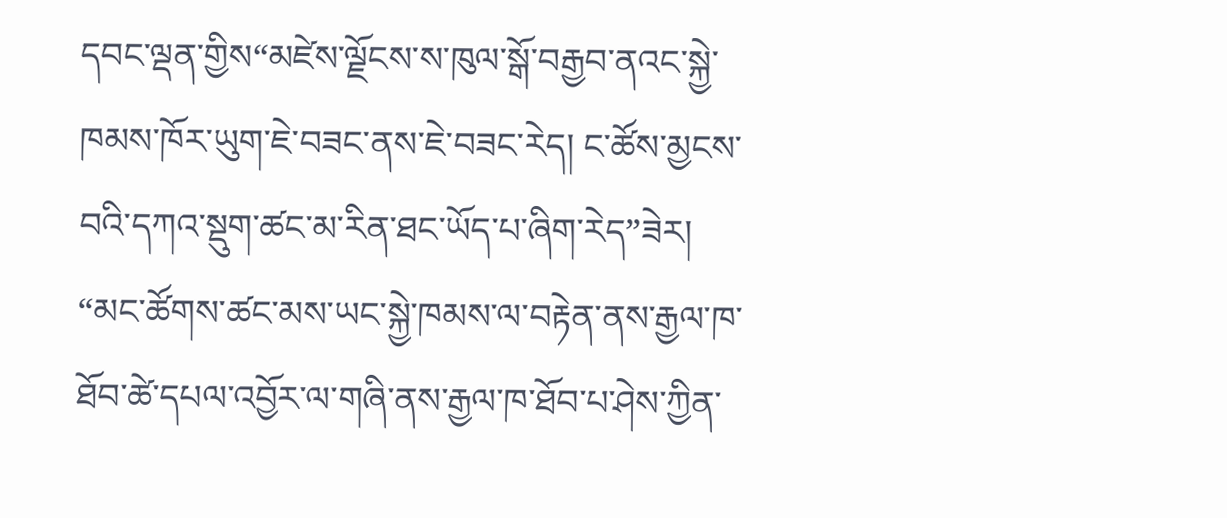དབང་ལྡན་གྱིས“མཛེས་ལྗོངས་ས་ཁུལ་སྒོ་བརྒྱབ་ནའང་སྐྱེ་ཁམས་ཁོར་ཡུག་ཇེ་བཟང་ནས་ཇེ་བཟང་རེད། ང་ཚོས་མྱངས་བའི་དཀའ་སྡུག་ཚང་མ་རིན་ཐང་ཡོད་པ་ཞིག་རེད”ཟེར།
“མང་ཚོགས་ཚང་མས་ཡང་སྐྱེ་ཁམས་ལ་བརྟེན་ནས་རྒྱལ་ཁ་ཐོབ་ཚེ་དཔལ་འབྱོར་ལ་གཞི་ནས་རྒྱལ་ཁ་ཐོབ་པ་ཤེས་ཀྱིན་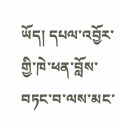ཡོད། དཔལ་འབྱོར་གྱི་ཁེ་ཕན་བློས་བཏང་བ་ལས་མང་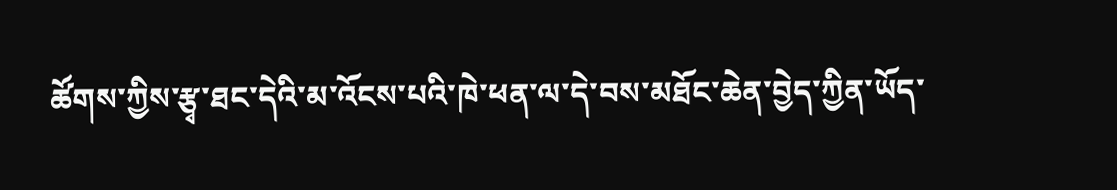ཚོགས་ཀྱིས་རྩྭ་ཐང་དེའི་མ་འོངས་པའི་ཁེ་ཕན་ལ་དེ་བས་མཐོང་ཆེན་བྱེད་ཀྱིན་ཡོད་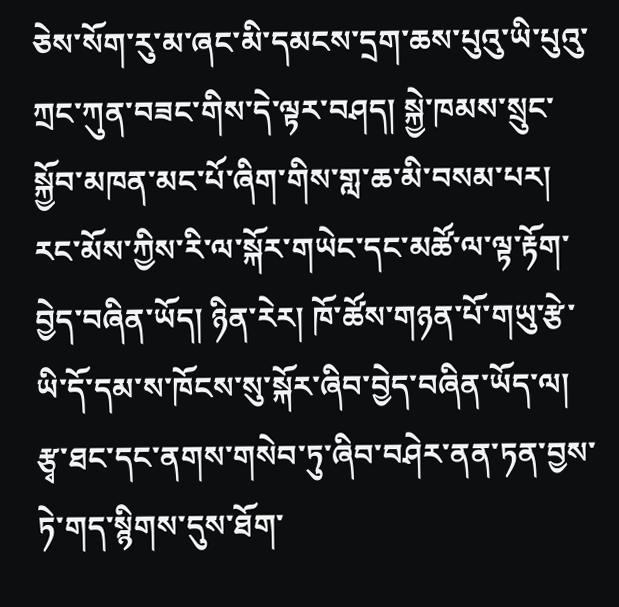ཅེས་སོག་རུ་མ་ཞང་མི་དམངས་དྲག་ཆས་པུའུ་ཡི་པུའུ་ཀྲང་ཀུན་བཟང་གིས་དེ་ལྟར་བཤད། སྐྱེ་ཁམས་སྲུང་སྐྱོབ་མཁན་མང་པོ་ཞིག་གིས་གླ་ཆ་མི་བསམ་པར། རང་མོས་ཀྱིས་རི་ལ་སྐོར་གཡེང་དང་མཚོ་ལ་ལྟ་རྟོག་བྱེད་བཞིན་ཡོད། ཉིན་རེར། ཁོ་ཚོས་གཉན་པོ་གཡུ་རྩེ་ཡི་དོ་དམ་ས་ཁོངས་སུ་སྐོར་ཞིབ་བྱེད་བཞིན་ཡོད་ལ། རྩྭ་ཐང་དང་ནགས་གསེབ་ཏུ་ཞིབ་བཤེར་ནན་ཏན་བྱས་ཏེ་གད་སྙིགས་དུས་ཐོག་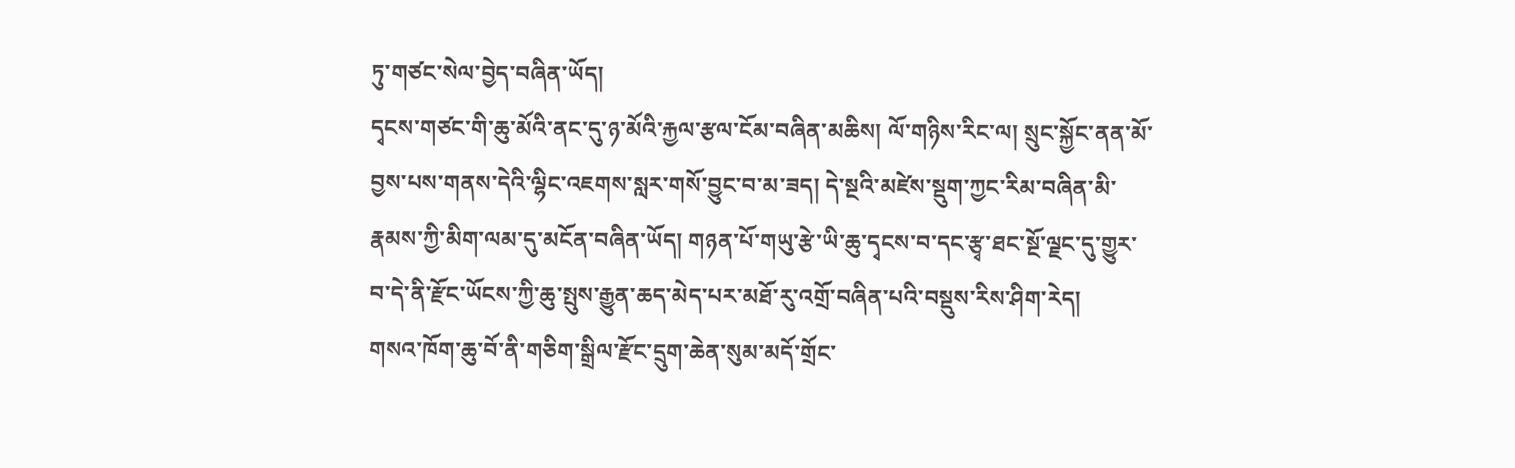ཏུ་གཙང་སེལ་བྱེད་བཞིན་ཡོད།
དྭངས་གཙང་གི་ཆུ་མོའི་ནང་དུ་ཉ་མོའི་རྐྱལ་རྩལ་ངོམ་བཞིན་མཆིས། ལོ་གཉིས་རིང་ལ། སྲུང་སྐྱོང་ནན་མོ་བྱས་པས་གནས་དེའི་ལྷིང་འཇགས་སླར་གསོ་བྱུང་བ་མ་ཟད། དེ་སྔའི་མཛེས་སྡུག་ཀྱང་རིམ་བཞིན་མི་རྣམས་ཀྱི་མིག་ལམ་དུ་མངོན་བཞིན་ཡོད། གཉན་པོ་གཡུ་རྩེ་ཡི་ཆུ་དྭངས་བ་དང་རྩྭ་ཐང་སྔོ་ལྗང་དུ་གྱུར་བ་དེ་ནི་རྫོང་ཡོངས་ཀྱི་ཆུ་སྤུས་རྒྱུན་ཆད་མེད་པར་མཐོ་རུ་འགྲོ་བཞིན་པའི་བསྡུས་རིས་ཤིག་རེད།
གསའ་ཁོག་ཆུ་བོ་ནི་གཅིག་སྒྲིལ་རྫོང་དྲུག་ཆེན་སུམ་མདོ་གྲོང་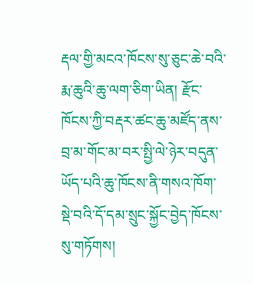རྡལ་གྱི་མངའ་ཁོངས་སུ་ཅུང་ཆེ་བའི་རྨ་ཆུའི་ཆུ་ལག་ཅིག་ཡིན། རྫོང་ཁོངས་ཀྱི་བརྡར་ཚང་ཆུ་མཛོད་ནས་བྲ་མ་གོང་མ་བར་སྤྱི་ལེ་ཉེར་བདུན་ཡོད་པའི་ཆུ་ཁོངས་ནི་གསའ་ཁོག་སྡེ་བའི་དོ་དམ་སྲུང་སྐྱོང་བྱེད་ཁོངས་སུ་གཏོགས།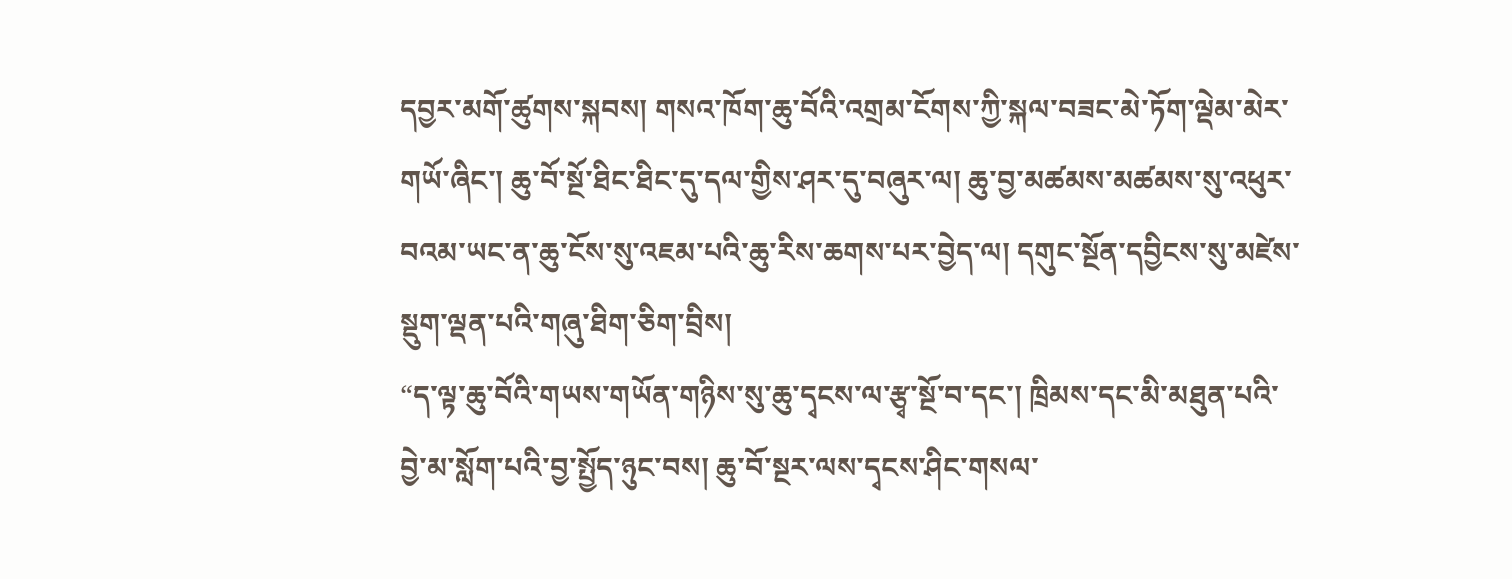དབྱར་མགོ་ཚུགས་སྐབས། གསའ་ཁོག་ཆུ་བོའི་འགྲམ་ངོགས་ཀྱི་སྐལ་བཟང་མེ་ཏོག་ལྡེམ་མེར་གཡོ་ཞིང་། ཆུ་བོ་སྔོ་ཐིང་ཐིང་དུ་དལ་གྱིས་ཤར་དུ་བཞུར་ལ། ཆུ་བྱ་མཚམས་མཚམས་སུ་འཕུར་བའམ་ཡང་ན་ཆུ་ངོས་སུ་འཇམ་པའི་ཆུ་རིས་ཆགས་པར་བྱེད་ལ། དགུང་སྔོན་དབྱིངས་སུ་མཛེས་སྡུག་ལྡན་པའི་གཞུ་ཐིག་ཅིག་བྲིས།
“ད་ལྟ་ཆུ་བོའི་གཡས་གཡོན་གཉིས་སུ་ཆུ་དྭངས་ལ་རྩྭ་སྔོ་བ་དང་། ཁྲིམས་དང་མི་མཐུན་པའི་བྱེ་མ་སློག་པའི་བྱ་སྤྱོད་ཉུང་བས། ཆུ་བོ་སྔར་ལས་དྭངས་ཤིང་གསལ་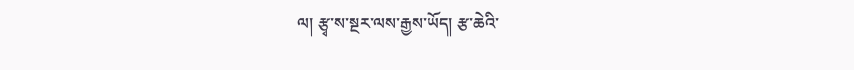ལ། རྩྭ་ས་སྔར་ལས་རྒྱས་ཡོད། རྩ་ཆེའི་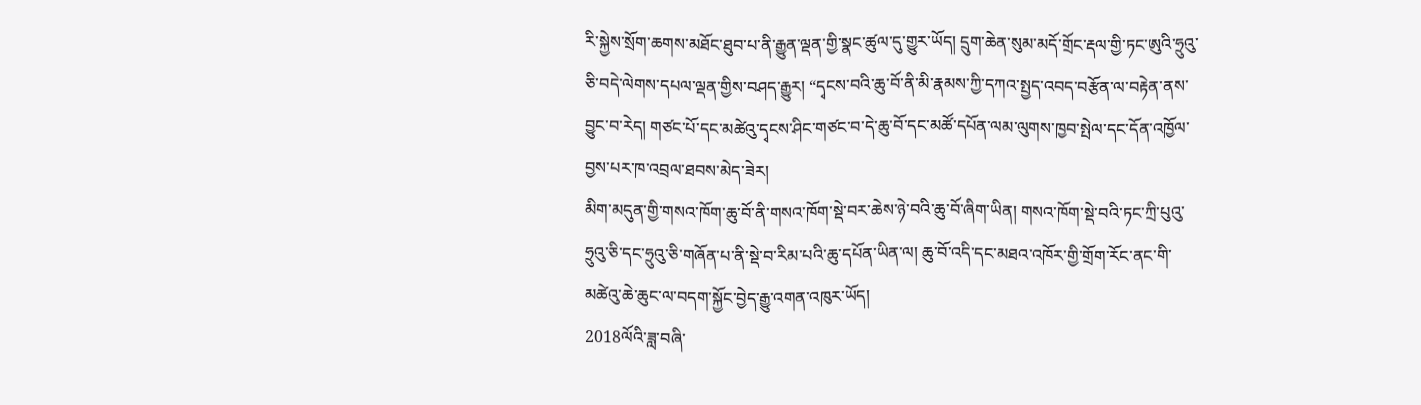རི་སྐྱེས་སྲོག་ཆགས་མཐོང་ཐུབ་པ་ནི་རྒྱུན་ལྡན་གྱི་སྣང་ཚུལ་དུ་གྱུར་ཡོད། དྲུག་ཆེན་སུམ་མདོ་གྲོང་རྡལ་གྱི་ཏང་ཨུའི་ཧྲུའུ་ཅི་བདེ་ལེགས་དཔལ་ལྡན་གྱིས་བཤད་རྒྱུར། “དྭངས་བའི་ཆུ་བོ་ནི་མི་རྣམས་ཀྱི་དཀའ་སྤྱད་འབད་བརྩོན་ལ་བརྟེན་ནས་བྱུང་བ་རེད། གཙང་པོ་དང་མཚེའུ་དྭངས་ཤིང་གཙང་བ་དེ་ཆུ་བོ་དང་མཚོ་དཔོན་ལམ་ལུགས་ཁྱབ་སྤེལ་དང་དོན་འཁྱོལ་བྱས་པར་ཁ་འབྲལ་ཐབས་མེད་ཟེར།
མིག་མདུན་གྱི་གསའ་ཁོག་ཆུ་བོ་ནི་གསའ་ཁོག་སྡེ་བར་ཆེས་ཉེ་བའི་ཆུ་བོ་ཞིག་ཡིན། གསའ་ཁོག་སྡེ་བའི་ཏང་ཀྲི་པུའུ་ཧྲུའུ་ཅི་དང་ཧྲུའུ་ཅི་གཞོན་པ་ནི་སྡེ་བ་རིམ་པའི་ཆུ་དཔོན་ཡིན་ལ། ཆུ་བོ་འདི་དང་མཐའ་འཁོར་གྱི་གྲོག་རོང་ནང་གི་མཚེའུ་ཆེ་ཆུང་ལ་བདག་སྐྱོང་བྱེད་རྒྱུ་འགན་འཁུར་ཡོད།
2018ལོའི་ཟླ་བཞི་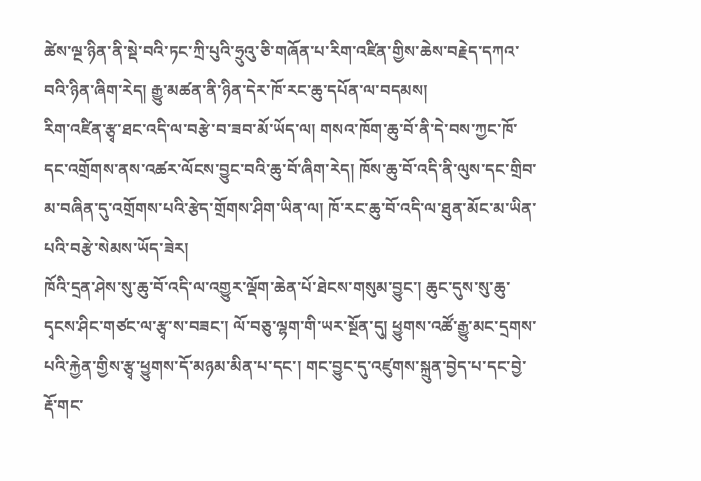ཚེས་ལྔ་ཉིན་ནི་སྡེ་བའི་ཏང་ཀྲི་པུའི་ཧྲུའུ་ཅི་གཞོན་པ་རིག་འཛིན་གྱིས་ཆེས་བརྗེད་དཀའ་བའི་ཉིན་ཞིག་རེད། རྒྱུ་མཚན་ནི་ཉིན་དེར་ཁོ་རང་ཆུ་དཔོན་ལ་བདམས།
རིག་འཛིན་རྩྭ་ཐང་འདི་ལ་བརྩེ་བ་ཟབ་མོ་ཡོད་ལ། གསའ་ཁོག་ཆུ་བོ་ནི་དེ་བས་ཀྱང་ཁོ་དང་འགྲོགས་ནས་འཚར་ལོངས་བྱུང་བའི་ཆུ་བོ་ཞིག་རེད། ཁོས་ཆུ་བོ་འདི་ནི་ལུས་དང་གྲིབ་མ་བཞིན་དུ་འགྲོགས་པའི་རྩེད་གྲོགས་ཤིག་ཡིན་ལ། ཁོ་རང་ཆུ་བོ་འདི་ལ་ཐུན་མོང་མ་ཡིན་པའི་བརྩེ་སེམས་ཡོད་ཟེར།
ཁོའི་དྲན་ཤེས་སུ་ཆུ་བོ་འདི་ལ་འགྱུར་ལྡོག་ཆེན་པོ་ཐེངས་གསུམ་བྱུང་། ཆུང་དུས་སུ་ཆུ་དྭངས་ཤིང་གཙང་ལ་རྩྭ་ས་བཟང་། ལོ་བཅུ་ལྷག་གི་ཡར་སྔོན་དུ། ཕྱུགས་འཚོ་རྒྱུ་མང་དྲགས་པའི་རྐྱེན་གྱིས་རྩྭ་ཕྱུགས་དོ་མཉམ་མིན་པ་དང་། གང་བྱུང་དུ་འཛུགས་སྐྲུན་བྱེད་པ་དང་བྱེ་རྡོ་གང་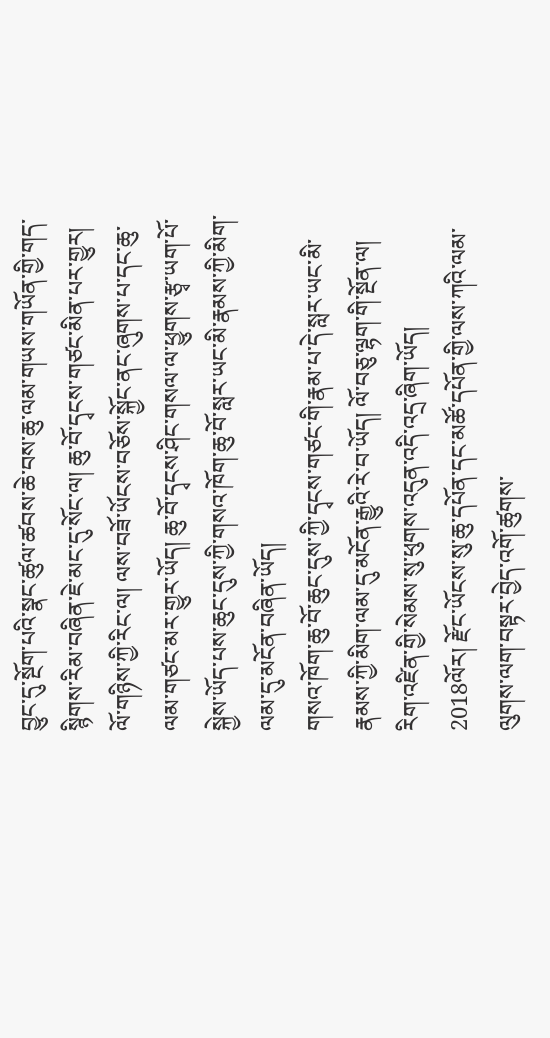བྱུང་དུ་སྔོག་པའི་སྣང་ཚུལ་ཚབས་ཆེ་བས་ཆུ་ལམ་གཡས་གཡོན་གྱི་གད་སྙིགས་རིམ་བཞིན་ཇེ་མང་དུ་སོང་ལ། ཆུ་བོ་དྭངས་གཙང་མིན་པར་གྱུར། ལོ་གཉིས་ཀྱི་རིང་ལ། ལས་བཟོ་ཡོངས་བཅོས་སྐྱོང་ནང་ཞུགས་པ་དང་ཆུ་ལམ་གཙང་མར་གྱུར་ཡོད། ཆུ་བོ་དྭངས་ཤིང་གསལ་ལ་ཕྱུགས་རྩྭ་ཡག་པོ་སྐྱེས་ཡོད་པས་ཆུང་དུས་ཀྱི་གསའ་ཁོག་ཆུ་བོ་སླར་ཡང་མི་རྣམས་ཀྱི་མིག་ལམ་དུ་མངོན་བཞིན་ཡོད།
གསའ་ཁོག་ཆུ་བོ་ཆུང་དུས་ཀྱི་དྭངས་གཙང་གི་རྣམ་པ་དེ་སླར་ཡང་མི་རྣམས་ཀྱི་མིག་ལམ་དུ་མངོན་རྒྱུའི་རེ་བ་ཡོད། ལོ་བཅུ་ལྷག་གི་སྔོན་ལ། རིག་འཛིན་གྱི་སེམས་སུ་ཕུགས་འདུན་འདི་འདྲ་ཞིག་ཡོད།
2018ལོར། རྫོང་ཡོངས་སུ་ཆུ་དཔོན་དང་མཚོ་དཔོན་གྱི་ལས་ཀའི་ལམ་ལུགས་ལག་བསྟར་བྱེད་འགོ་ཚུགས་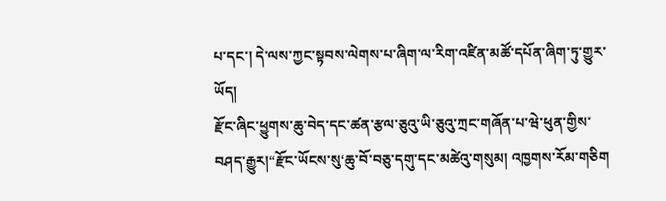པ་དང་། དེ་ལས་ཀྱང་སྟབས་ལེགས་པ་ཞིག་ལ་རིག་འཛིན་མཚོ་དཔོན་ཞིག་ཏུ་གྱུར་ཡོད།
རྫོང་ཞིང་ཕྱུགས་ཆུ་བེད་དང་ཚན་རྩལ་ཅུའུ་ཡི་ཅུའུ་ཀྲང་གཞོན་པ་ཝེ་ཕུན་གྱིས་བཤད་རྒྱུར།“རྫོང་ཡོངས་སུ‘ཆུ་བོ་བཅུ་དགུ་དང་མཚེའུ་གསུམ། འཁྱགས་རོམ་གཅིག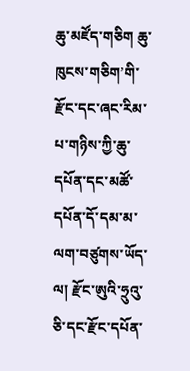ཆུ་མཛོད་གཅིག ཆུ་ཁུངས་གཅིག’གི་རྫོང་དང་ཞང་རིམ་པ་གཉིས་ཀྱི་ཆུ་དཔོན་དང་མཚོ་དཔོན་དོ་དམ་མ་ལག་བཙུགས་ཡོད་ལ། རྫོང་ཨུའི་ཧྲུའུ་ཅི་དང་རྫོང་དཔོན་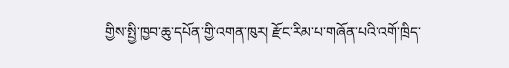གྱིས་སྤྱི་ཁྱབ་ཆུ་དཔོན་གྱི་འགན་ཁུར། རྫོང་རིམ་པ་གཞོན་པའི་འགོ་ཁྲིད་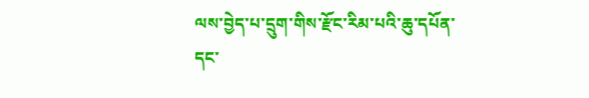ལས་བྱེད་པ་དྲུག་གིས་རྫོང་རིམ་པའི་ཆུ་དཔོན་དང་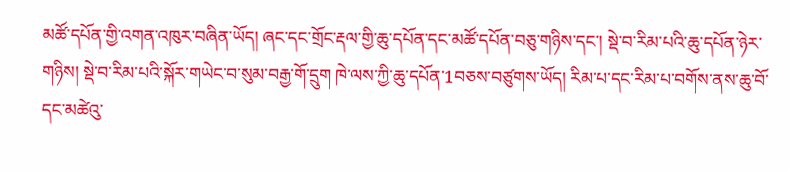མཚོ་དཔོན་གྱི་འགན་འཁུར་བཞིན་ཡོད། ཞང་དང་གྲོང་རྡལ་གྱི་ཆུ་དཔོན་དང་མཚོ་དཔོན་བཅུ་གཉིས་དང་། སྡེ་བ་རིམ་པའི་ཆུ་དཔོན་ཉེར་གཉིས། སྡེ་བ་རིམ་པའི་སྐོར་གཡེང་བ་སུམ་བརྒྱ་གོ་དྲུག ཁེ་ལས་ཀྱི་ཆུ་དཔོན་1བཅས་བཙུགས་ཡོད། རིམ་པ་དང་རིམ་པ་བགོས་ནས་ཆུ་བོ་དང་མཚེའུ་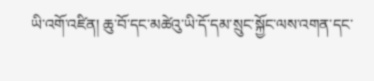ཡི་འགོ་འཛིན། ཆུ་བོ་དང་མཚེའུ་ཡི་དོ་དམ་སྲུང་སྐྱོང་ལས་འགན་དང་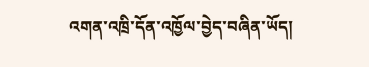འགན་འཁྲི་དོན་འཁྱོལ་བྱེད་བཞིན་ཡོད།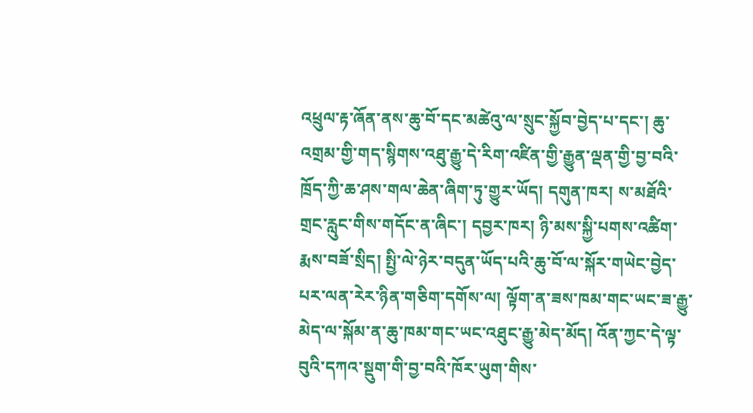འཕྲུལ་རྟ་ཞོན་ནས་ཆུ་བོ་དང་མཚེའུ་ལ་སྲུང་སྐྱོབ་བྱེད་པ་དང་། ཆུ་འགྲམ་གྱི་གད་སྙིགས་འཐུ་རྒྱུ་དེ་རིག་འཛིན་གྱི་རྒྱུན་ལྡན་གྱི་བྱ་བའི་ཁྲོད་ཀྱི་ཆ་ཤས་གལ་ཆེན་ཞིག་ཏུ་གྱུར་ཡོད། དགུན་ཁར། ས་མཐོའི་གྲང་རླུང་གིས་གདོང་ན་ཞིང་། དབྱར་ཁར། ཉི་མས་སྐྱི་པགས་འཚིག་རྨས་བཟོ་སྲིད། སྤྱི་ལེ་ཉེར་བདུན་ཡོད་པའི་ཆུ་བོ་ལ་སྐོར་གཡེང་བྱེད་པར་ལན་རེར་ཉིན་གཅིག་དགོས་ལ། ལྟོག་ན་ཟས་ཁམ་གང་ཡང་ཟ་རྒྱུ་མེད་ལ་སྐོམ་ན་ཆུ་ཁམ་གང་ཡང་འཐུང་རྒྱུ་མེད་མོད། འོན་ཀྱང་དེ་ལྟ་བུའི་དཀའ་སྡུག་གི་བྱ་བའི་ཁོར་ཡུག་གིས་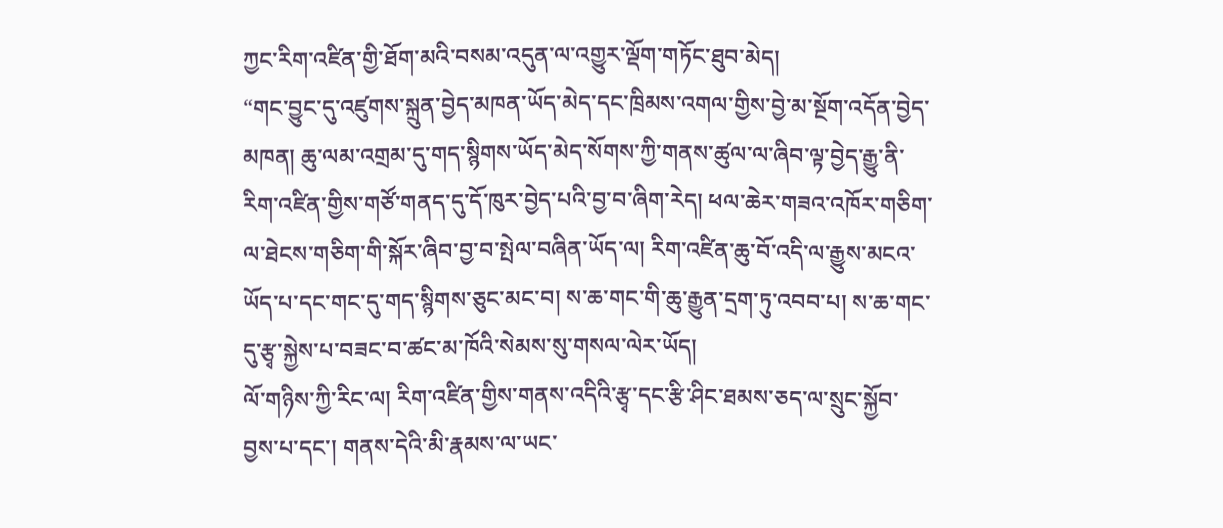ཀྱང་རིག་འཛིན་གྱི་ཐོག་མའི་བསམ་འདུན་ལ་འགྱུར་ལྡོག་གཏོང་ཐུབ་མེད།
“གང་བྱུང་དུ་འཛུགས་སྐྲུན་བྱེད་མཁན་ཡོད་མེད་དང་ཁྲིམས་འགལ་གྱིས་བྱེ་མ་སྔོག་འདོན་བྱེད་མཁན། ཆུ་ལམ་འགྲམ་དུ་གད་སྙིགས་ཡོད་མེད་སོགས་ཀྱི་གནས་ཚུལ་ལ་ཞིབ་ལྟ་བྱེད་རྒྱུ་ནི་རིག་འཛིན་གྱིས་གཙོ་གནད་དུ་དོ་ཁུར་བྱེད་པའི་བྱ་བ་ཞིག་རེད། ཕལ་ཆེར་གཟའ་འཁོར་གཅིག་ལ་ཐེངས་གཅིག་གི་སྐོར་ཞིབ་བྱ་བ་སྤེལ་བཞིན་ཡོད་ལ། རིག་འཛིན་ཆུ་བོ་འདི་ལ་རྒྱུས་མངའ་ཡོད་པ་དང་གང་དུ་གད་སྙིགས་ཅུང་མང་བ། ས་ཆ་གང་གི་ཆུ་རྒྱུན་དྲག་ཏུ་འབབ་པ། ས་ཆ་གང་དུ་རྩྭ་སྐྱེས་པ་བཟང་བ་ཚང་མ་ཁོའི་སེམས་སུ་གསལ་ལེར་ཡོད།
ལོ་གཉིས་ཀྱི་རིང་ལ། རིག་འཛིན་གྱིས་གནས་འདིའི་རྩྭ་དང་རྩི་ཤིང་ཐམས་ཅད་ལ་སྲུང་སྐྱོབ་བྱས་པ་དང་། གནས་དེའི་མི་རྣམས་ལ་ཡང་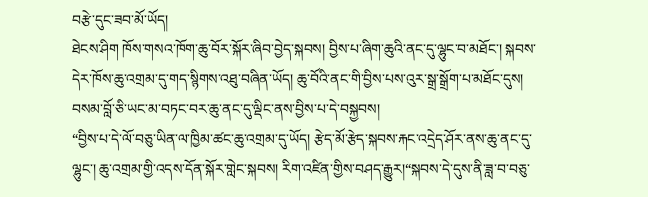བརྩེ་དུང་ཟབ་མོ་ཡོད།
ཐེངས་ཤིག ཁོས་གསའ་ཁོག་ཆུ་བོར་སྐོར་ཞིབ་བྱེད་སྐབས། བྱིས་པ་ཞིག་ཆུའི་ནང་དུ་ལྷུང་བ་མཐོང་། སྐབས་དེར་ཁོས་ཆུ་འགྲམ་དུ་གད་སྙིགས་འཐུ་བཞིན་ཡོད། ཆུ་བོའི་ནང་གི་བྱིས་པས་འུར་སྒྲ་སྒྲོག་པ་མཐོང་དུས། བསམ་བློ་ཅི་ཡང་མ་བཏང་བར་ཆུ་ནང་དུ་ལྡིང་ནས་བྱིས་པ་དེ་བསྐྱབས།
“བྱིས་པ་དེ་ལོ་བཅུ་ཡིན་ལ་ཁྱིམ་ཚང་ཆུ་འགྲམ་དུ་ཡོད། རྩེད་མོ་རྩེད་སྐབས་རྐང་འདྲེད་ཤོར་ནས་ཆུ་ནང་དུ་ལྷུང་། ཆུ་འགྲམ་གྱི་འདས་དོན་སྐོར་གླེང་སྐབས། རིག་འཛིན་གྱིས་བཤད་རྒྱུར།“སྐབས་དེ་དུས་ནི་ཟླ་བ་བཅུ་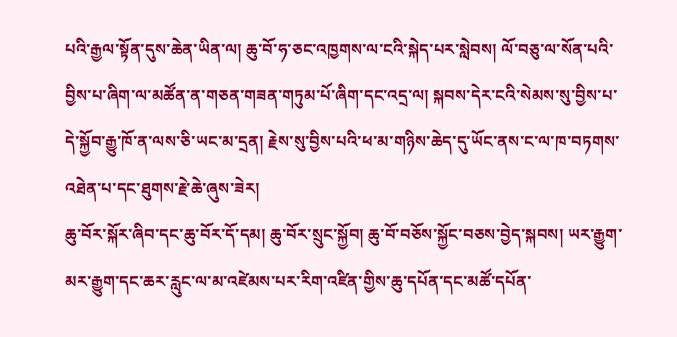པའི་རྒྱལ་སྟོན་དུས་ཆེན་ཡིན་ལ། ཆུ་བོ་ཧ་ཅང་འཁྱགས་ལ་ངའི་སྐེད་པར་སླེབས། ལོ་བཅུ་ལ་སོན་པའི་བྱིས་པ་ཞིག་ལ་མཚོན་ན་གཅན་གཟན་གཏུམ་པོ་ཞིག་དང་འདྲ་ལ། སྐབས་དེར་ངའི་སེམས་སུ་བྱིས་པ་དེ་སྐྱོབ་རྒྱུ་ཁོ་ན་ལས་ཅི་ཡང་མ་དྲན། རྗེས་སུ་བྱིས་པའི་ཕ་མ་གཉིས་ཆེད་དུ་ཡོང་ནས་ང་ལ་ཁ་བཏགས་འཐེན་པ་དང་ཐུགས་རྗེ་ཆེ་ཞུས་ཟེར།
ཆུ་བོར་སྐོར་ཞིབ་དང་ཆུ་བོར་དོ་དམ། ཆུ་བོར་སྲུང་སྐྱོབ། ཆུ་བོ་བཅོས་སྐྱོང་བཅས་བྱེད་སྐབས། ཡར་རྒྱུག་མར་རྒྱུག་དང་ཆར་རླུང་ལ་མ་འཛེམས་པར་རིག་འཛིན་གྱིས་ཆུ་དཔོན་དང་མཚོ་དཔོན་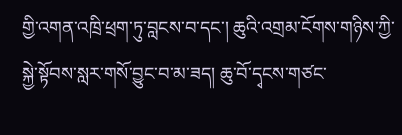གྱི་འགན་འཁྲི་ཕྲག་ཏུ་བླངས་བ་དང་། ཆུའི་འགྲམ་ངོགས་གཉིས་ཀྱི་སྐྱེ་སྟོབས་སླར་གསོ་བྱུང་བ་མ་ཟད། ཆུ་བོ་དྭངས་གཙང་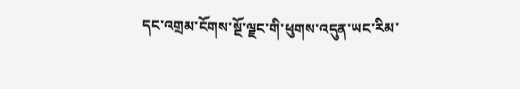དང་འགྲམ་ངོགས་སྔོ་ལྗང་གི་ཕུགས་འདུན་ཡང་རིམ་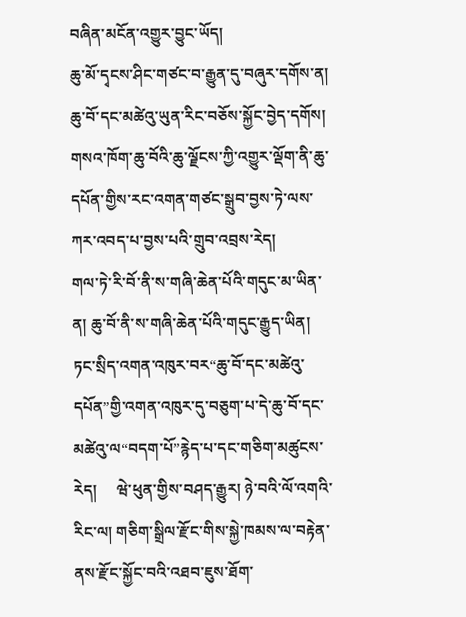བཞིན་མངོན་འགྱུར་བྱུང་ཡོད།
ཆུ་མོ་དྭངས་ཤིང་གཙང་བ་རྒྱུན་དུ་བཞུར་དགོས་ན། ཆུ་བོ་དང་མཚེའུ་ཡུན་རིང་བཅོས་སྐྱོང་བྱེད་དགོས། གསའ་ཁོག་ཆུ་བོའི་ཆུ་ལྗོངས་ཀྱི་འགྱུར་ལྡོག་ནི་ཆུ་དཔོན་གྱིས་རང་འགན་གཙང་སྒྲུབ་བྱས་ཏེ་ལས་ཀར་འབད་པ་བྱས་པའི་གྲུབ་འབྲས་རེད།
གལ་ཏེ་རི་བོ་ནི་ས་གཞི་ཆེན་པོའི་གདུང་མ་ཡིན་ན། ཆུ་བོ་ནི་ས་གཞི་ཆེན་པོའི་གདུང་རྒྱུད་ཡིན། ཏང་སྲིད་འགན་འཁུར་བར“ཆུ་བོ་དང་མཚེའུ་དཔོན”གྱི་འགན་འཁུར་དུ་བཅུག་པ་དེ་ཆུ་བོ་དང་མཚེའུ་ལ“བདག་པོ”རྙེད་པ་དང་གཅིག་མཚུངས་རེད།     ཝེ་ཕུན་གྱིས་བཤད་རྒྱུར། ཉེ་བའི་ལོ་འགའི་རིང་ལ། གཅིག་སྒྲིལ་རྫོང་གིས་སྐྱེ་ཁམས་ལ་བརྟེན་ནས་རྫོང་སྐྱོང་བའི་འཐབ་ཇུས་ཐོག་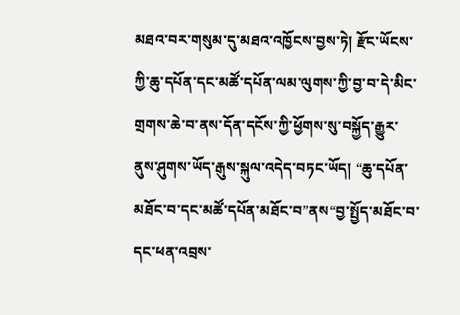མཐའ་བར་གསུམ་དུ་མཐའ་འཁྱོངས་བྱས་ཏེ། རྫོང་ཡོངས་ཀྱི་ཆུ་དཔོན་དང་མཚོ་དཔོན་ལམ་ལུགས་ཀྱི་བྱ་བ་དེ་མིང་གྲགས་ཆེ་བ་ནས་དོན་དངོས་ཀྱི་ཕྱོགས་སུ་བསྐྱོད་རྒྱུར་ནུས་ཤུགས་ཡོད་རྒུས་སྐུལ་འདེད་བཏང་ཡོད། “ཆུ་དཔོན་མཐོང་བ་དང་མཚོ་དཔོན་མཐོང་བ”ནས“བྱ་སྤྱོད་མཐོང་བ་དང་ཕན་འབྲས་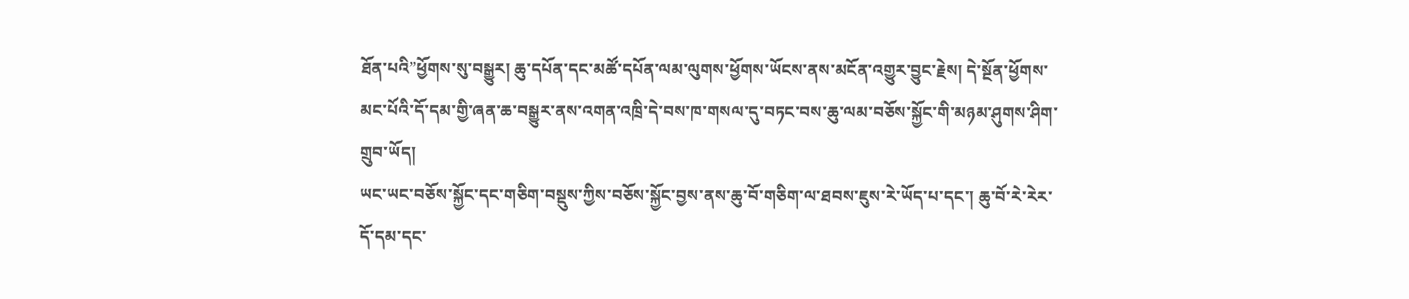ཐོན་པའི”ཕྱོགས་སུ་བསྒྱུར། ཆུ་དཔོན་དང་མཚོ་དཔོན་ལམ་ལུགས་ཕྱོགས་ཡོངས་ནས་མངོན་འགྱུར་བྱུང་རྗེས། དེ་སྔོན་ཕྱོགས་མང་པོའི་དོ་དམ་གྱི་ཞན་ཆ་བསྒྱུར་ནས་འགན་འཁྲི་དེ་བས་ཁ་གསལ་དུ་བཏང་བས་ཆུ་ལམ་བཅོས་སྐྱོང་གི་མཉམ་ཤུགས་ཤིག་གྲུབ་ཡོད།
ཡང་ཡང་བཅོས་སྐྱོང་དང་གཅིག་བསྡུས་ཀྱིས་བཅོས་སྐྱོང་བྱས་ནས་ཆུ་བོ་གཅིག་ལ་ཐབས་ཇུས་རེ་ཡོད་པ་དང་། ཆུ་བོ་རེ་རེར་དོ་དམ་དང་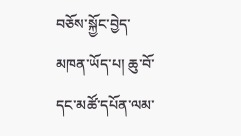བཅོས་སྐྱོང་བྱེད་མཁན་ཡོད་པ། ཆུ་བོ་དང་མཚོ་དཔོན་ལམ་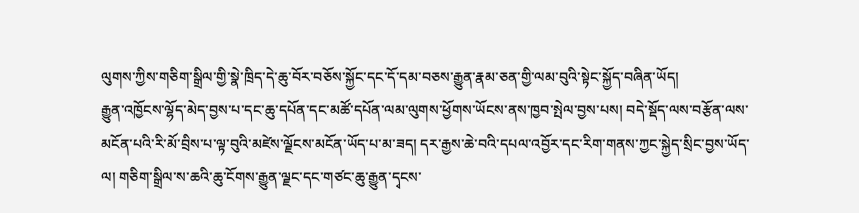ལུགས་ཀྱིས་གཅིག་སྒྲིལ་གྱི་སྣེ་ཁྲིད་དེ་ཆུ་བོར་བཅོས་སྐྱོང་དང་དོ་དམ་བཅས་རྒྱུན་རྣམ་ཅན་གྱི་ལམ་བུའི་སྟེང་སྐྱོད་བཞིན་ཡོད།
རྒྱུན་འཁྱོངས་ལྷོད་མེད་བྱས་པ་དང་ཆུ་དཔོན་དང་མཚོ་དཔོན་ལམ་ལུགས་ཕྱོགས་ཡོངས་ནས་ཁྱབ་སྤེལ་བྱས་པས། བདེ་སྡོད་ལས་བརྩོན་ལས་མངོན་པའི་རི་མོ་བྲིས་པ་ལྟ་བུའི་མཛེས་ལྗོངས་མངོན་ཡོད་པ་མ་ཟད། དར་རྒྱས་ཆེ་བའི་དཔལ་འབྱོར་དང་རིག་གནས་ཀྱང་སྐྱེད་སྲིང་བྱས་ཡོད་ལ། གཅིག་སྒྲིལ་ས་ཆའི་ཆུ་ངོགས་རྒྱུན་ལྗང་དང་གཙང་ཆུ་རྒྱུན་དྭངས་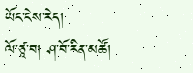ཡོང་ངེས་རེད།
ལོ་ཙཱ་བ། ཤ་བོ་རིན་མཚོ།